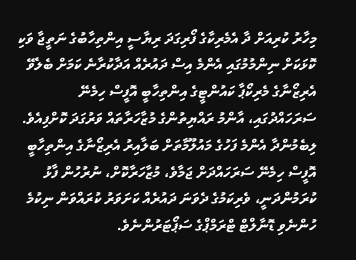މިހާރު ކުރިއަށް ދާ އެމެރިކާގެ ފޯރިގަދަ ރިޔާސީ އިންތިހާބުގެ ނަތީޖާ ވަކި ކޮޅަކަށް ނިންމުމުގައި އެންމެ އިސް ދައުރެއް އަދާކުރާނެ ކަމަށް ބެލެވޭ އެރިޒޯނާގެ މެރިކޯޕާ ކައުންޓީގެ އިންތިހާބީ އޮފީސް ހިމެނޭ ސަރަހައްދުގައި، އާންމު ރައްޔިތުންގެ މުޒާހަރާތައް ވަރުގަދަ ކޮށްފިއެވެ.
ލިބެމުންދާ އެންމެ ފަހުގެ މައުލޫމާތަށް ބަލާއިރު އެރިޒޯނާގެ އިންތިހާބީ އޮފީސް ހިމެނޭ ސަރަހައްދަށް ޖަމާވެ، މުޒާހަރާކޮށް، ނުރުހުން ފާޅު ކުރަމުންދަނީ، ވެރިކަމުގެ ދެވަނަ ދައުރެއް ކަށަވަރު ކުރައްވަން ނިކުމެ ހުންނެވި ޑޮނާލްޓް ޓްރަމްޕްގެ ސަޕޯޓަރުންނެވެ.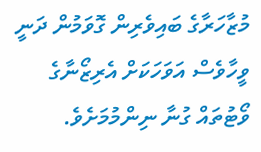މުޒާހަރާގެ ބައިވެރިން ގޮވަމުން ދަނީ ވީހާވެސް އަވަހަކަށް އެރިޒޯނާގެ ވޯޓުތައް ގުނާ ނިންމުމަށެވެ.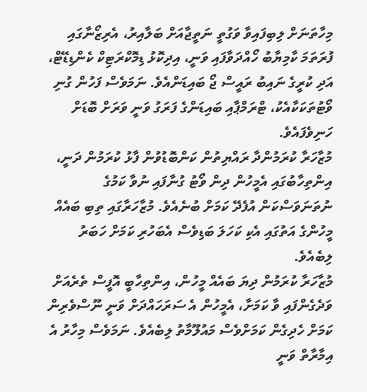މިހާތަނަށް ލިބިފައިވާ ވަގުތީ ނަތީޖާއަށް ބަލާއިރު، އެރިޒޯނާގައި ފުރަތަމަ ކާމިޔާބު ހޯއްދަވާފައި ވަނީ، އިދިކޮޅު ޑިމޮކްރަޓިކް ކެންޑިޑޭޓް، އަދި ކުރީގެ ނައިބު ރައީސް ޖޯ ބައިޑަންއެވެ. ނަމަވެސް ފަހުން ގުނި ވޯޓުތަކަކާއެކު، ޓްރަމްޕާއި ބައިޑަންގެ ފަރަގު ވަނީ ވަރަށް ބޮޑަށް ހަނިވެފައެވެ.
މުޒާހަރާ ކުރަމުންދާ ރައްޔިތުން ކަންބޮޑުވުން ފާޅު ކުރަމުން ދަނީ، އިންތިހާބުގައި އެމީހުން ދިން ވޯޓު ގުނާފައި ނުވާ ކަމުގެ ނުތަނަވަސްކަން އުފެދޭ ކަމަށް ބުނެއެވެ. މުޒާހަރާގައި ތިބި ބައެއް މީހުންގެ އަތުގައި އެކި ކަހަލަ ބަޑިވެސް އެބަހުރި ކަމަށް ހަބަރު ލިބެއެވެ.
މުޒާހަރާ ކުރަމުން ދިޔަ ބައެއް މީހުން، އިންތިހާބީ އޮފީސް ތެރެއަށް ވަދެގެންފައި ވާ ކަމަށާ، އެމީހުން އެ ސަރަހައްދަށް ވަނީ ނޫސްވެރިން ކަމަށް ހެދިގެން ކަމަށްވެސް މައުލޫމާތު ލިބެއެވެ. ނަމަވެސް މިހާރު އެ އިމާރާތް ވަނީ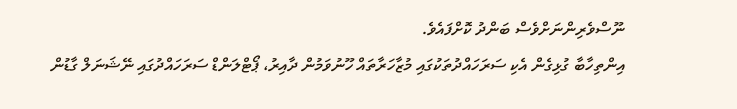ނޫސްވެރިންނަށްވެސް ބަންދު ކޮށްފައެވެ.
އިންތިހާބާ ގުޅިގެން އެކި ސަރަހައްދުތަކުގައި މުޒާހަރާތައް ހޫނުވަމުން ދާއިރު، ޕޯޓްލަންޑް ސަރަހައްދުގައި ނޭޝަނަލް ގާޑުން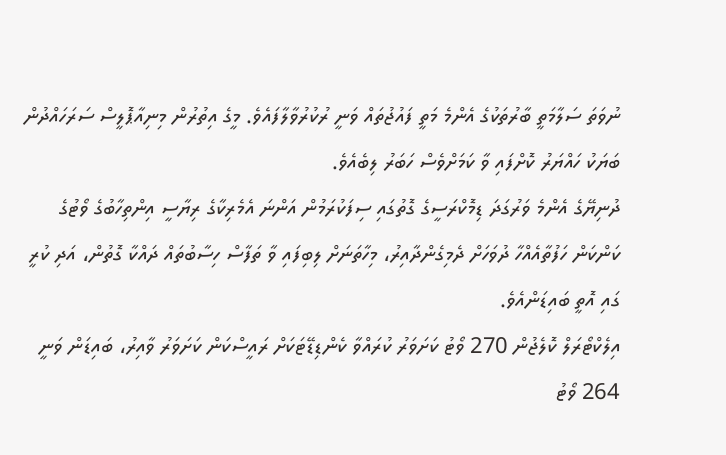ނުވަތަ ސަލާމަތީ ބާރުތަކުގެ އެންމެ މަތީ ފައުޖުތައް ވަނީ ރުކުރުވާލާފައެވެ. މީގެ އިތުރުން މިނިއާޕޮލީސް ސަރަހައްދުން ބަޔަކު ހައްޔަރު ކޮށްފައި ވާ ކަމަށްވެސް ހަބަރު ލިބެއެވެ.
ދުނިޔޭގެ އެންމެ ވަރުގަދަ ޑިމޮކްރަސީގެ ގޮތުގައި ސިފަކުރަމުން އަންނަ އެމެރިކާގެ ރިޔާސީ އިންތިހާބުގެ ވޯޓުގެ ކަންކަން ހަފުތާއެއްހާ ދުވަހަށް ދެމިގެންދާއިރު، މިހާތަނަށް ލިބިފައި ވާ ތަފާސް ހިސާބުތައް ދައްކާ ގޮތުން، އަދި ކުރީ ގައި އޮތީ ބައިޑަންއެވެ.
އިލެކްޓޯރަލް ކޮލެޖުން 270 ވޯޓު ކަށަވަރު ކުރައްވާ ކެންޑިޑޭޓަކަށް ރައީސްކަން ކަށަވަރު ވާއިރު، ބައިޑަން ވަނީ 264 ވޯޓު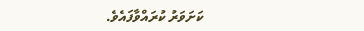ކަށަވަރު ކުރައްވާފައެވެ.